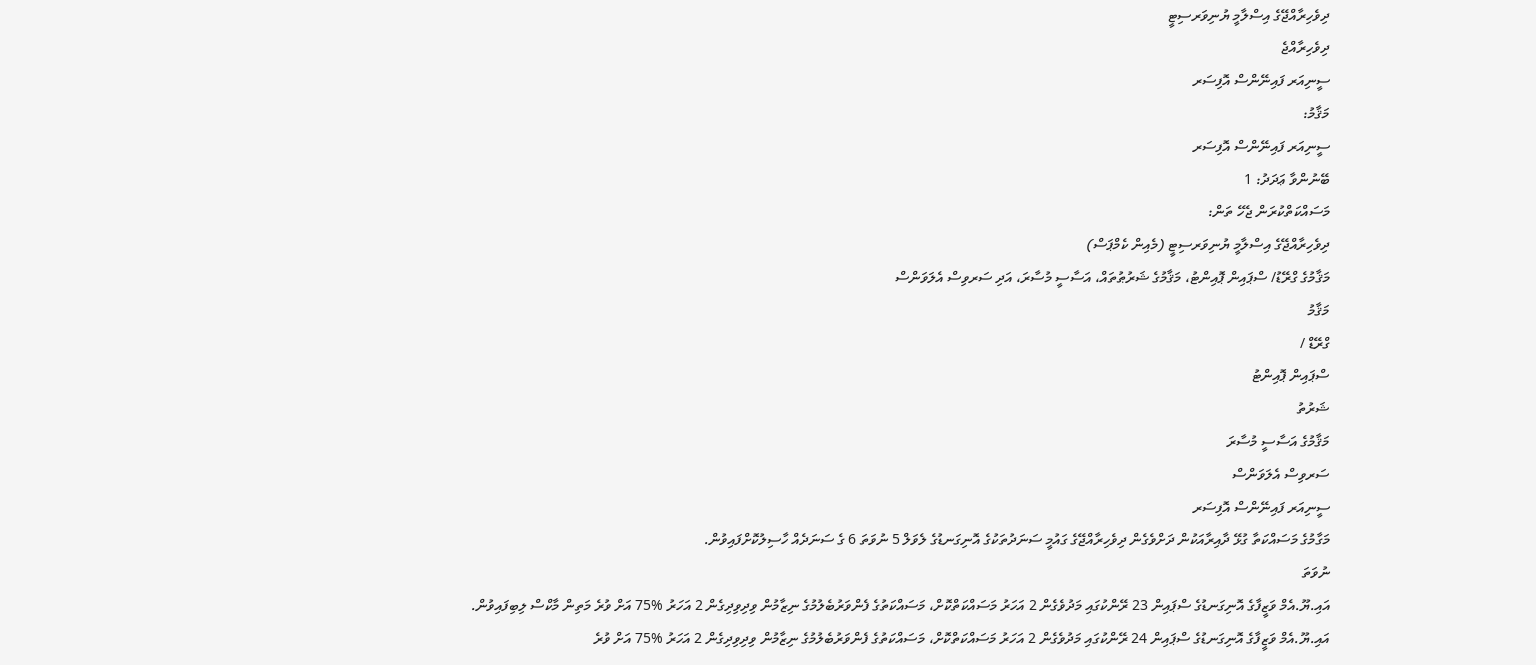ދިވެހިރާއްޖޭގެ އިސްލާމީ ޔުނިވަރސިޓީ
ދިވެހިރާއްޖެ
ސީނިއަރ ފައިނޭންސް އޮފިސަރ
މަޤާމު:
ސީނިއަރ ފައިނޭންސް އޮފިސަރ
ބޭނުންވާ ޢަދަދު: 1
މަސައްކަތްކުރަން ޖެހޭ ތަން:
ދިވެހިރާއްޖޭގެ އިސްލާމީ ޔުނިވަރސިޓީ (މެއިން ކެމްޕަސް)
މަޤާމުގެ ގްރޭޑު/ ސްޕައިން ޕޮއިންޓު، މަޤާމުގެ ޝަރުޠުތައް، އަސާސީ މުސާރަ، އަދި ސަރވިސް އެލަވަންސް
މަޤާމު
ގްރޭޑް /
ސްޕައިން ޕޮއިންޓު
ޝަރުތު
މަޤާމުގެ އަސާސީ މުސާރަ
ސަރވިސް އެލަވަންސް
ސީނިއަރ ފައިނޭންސް އޮފިސަރ
މަގާމުގެ މަސައްކަތާ ގުޅޭ ދާއިރާއަކުން ދަށްވެގެން ދިވެހިރާއްޖޭގެ ގައުމީ ސަނަދުތަކުގެ އޮނިގަނޑުގެ ލެވަލް 5 ނުވަތަ 6 ގެ ސަނަދެއް ހާސިލުކޮށްފައިވުން.
ނުވަތަ
އައި.ޔޫ.އެމް ވަޒީފާގެ އޮނިގަނޑުގެ ސްޕައިން 23 ރޭންކުގައި މަދުވެގެން 2 އަހަރު މަސައްކަތްކޮށް، މަސައްކަތުގެ ފެންވަރުބެލުމުގެ ނިޒާމުން ވިދިވިދިގެން 2 އަހަރު %75 އަށް ވުރެ މަތިން މާކްސް ލިބިފައިވުން.
އައި.ޔޫ.އެމް ވަޒީފާގެ އޮނިގަނޑުގެ ސްޕައިން 24 ރޭންކުގައި މަދުވެގެން 2 އަހަރު މަސައްކަތްކޮށް، މަސައްކަތުގެ ފެންވަރުބެލުމުގެ ނިޒާމުން ވިދިވިދިގެން 2 އަހަރު %75 އަށް ވުރެ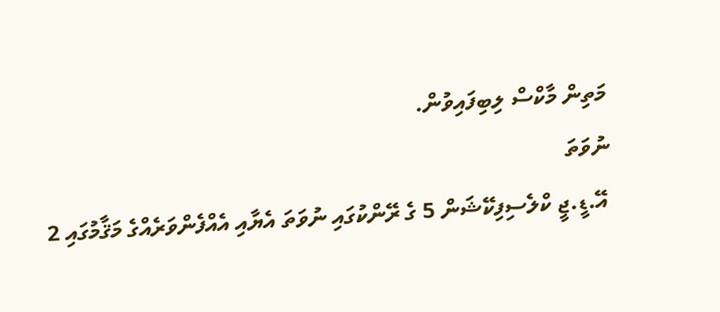މަތިން މާކްސް ލިބިފައިވުން.
ނުވަތަ
 އޭ.ޑީ.ޖީ ކްލެސިފިކޭޝަން 5 ގެ ރޭންކުގައި ނުވަތަ އެޔާއި އެއްފެންވަރެއްގެ މަޤާމުގައި 2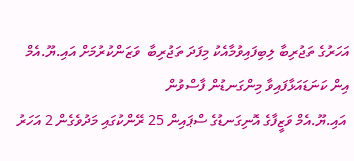އަހަރުގެ ތަޖުރިބާ ލިބިފައިވުމާއެކު މިފަދަ ތަޖުރިބާ  ވަޒަންކުރުމަށް އައި.ޔޫ.އެމް އިން ކަނަޑައަޅާފައިވާ މިންގަނޑުން ފާސްވުން
 އައި.ޔޫ.އެމް ވަޒީފާގެ އޮނިގަނޑުގެ ސްޕައިން 25 ރޭންކުގައި މަދުވެގެން 2 އަހަރު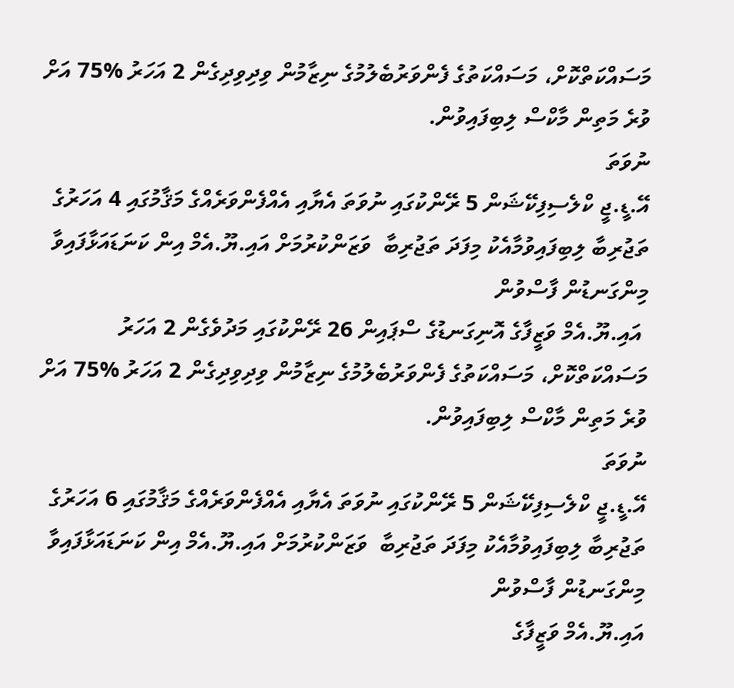މަސައްކަތްކޮށް، މަސައްކަތުގެ ފެންވަރުބެލުމުގެ ނިޒާމުން ވިދިވިދިގެން 2 އަހަރު %75 އަށް ވުރެ މަތިން މާކްސް ލިބިފައިވުން.
ނުވަތަ
އޭ.ޑީ.ޖީ ކްލެސިފިކޭޝަން 5 ރޭންކުގައި ނުވަތަ އެޔާއި އެއްފެންވަރެއްގެ މަޤާމުގައި 4 އަހަރުގެ ތަޖުރިބާ ލިބިފައިވުމާއެކު މިފަދަ ތަޖުރިބާ  ވަޒަންކުރުމަށް އައި.ޔޫ.އެމް އިން ކަނަޑައަޅާފައިވާ މިންގަނޑުން ފާސްވުން
 އައި.ޔޫ.އެމް ވަޒީފާގެ އޮނިގަނޑުގެ ސްޕައިން 26 ރޭންކުގައި މަދުވެގެން 2 އަހަރު މަސައްކަތްކޮށް، މަސައްކަތުގެ ފެންވަރުބެލުމުގެ ނިޒާމުން ވިދިވިދިގެން 2 އަހަރު %75 އަށް ވުރެ މަތިން މާކްސް ލިބިފައިވުން.
ނުވަތަ
އޭ.ޑީ.ޖީ ކްލެސިފިކޭޝަން 5 ރޭންކުގައި ނުވަތަ އެޔާއި އެއްފެންވަރެއްގެ މަޤާމުގައި 6 އަހަރުގެ ތަޖުރިބާ ލިބިފައިވުމާއެކު މިފަދަ ތަޖުރިބާ  ވަޒަންކުރުމަށް އައި.ޔޫ.އެމް އިން ކަނަޑައަޅާފައިވާ މިންގަނޑުން ފާސްވުން
އައި.ޔޫ.އެމް ވަޒީފާގެ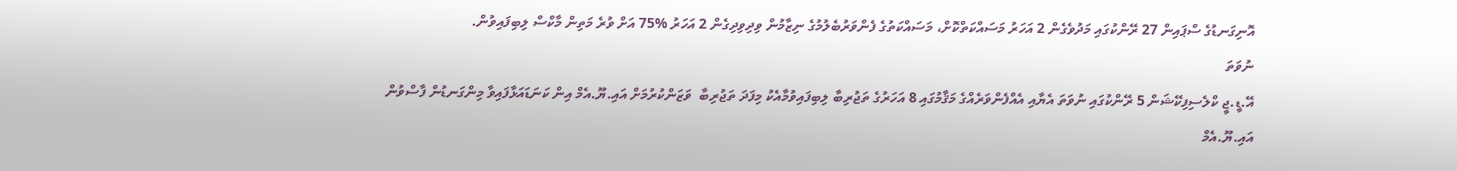އޮނިގަނޑުގެ ސްޕައިން 27 ރޭންކުގައި މަދުވެގެން 2 އަހަރު މަސައްކަތްކޮށް، މަސައްކަތުގެ ފެންވަރުބެލުމުގެ ނިޒާމުން ވިދިވިދިގެން 2 އަހަރު %75 އަށް ވުރެ މަތިން މާކްސް ލިބިފައިވުން.
ނުވަތަ
އޭ.ޑީ.ޖީ ކްލެސިފިކޭޝަން 5 ރޭންކުގައި ނުވަތަ އެޔާއި އެއްފެންވަރެއްގެ މަޤާމުގައި 8 އަހަރުގެ ތަޖުރިބާ ލިބިފައިވުމާއެކު މިފަދަ ތަޖުރިބާ  ވަޒަންކުރުމަށް އައި.ޔޫ.އެމް އިން ކަނަޑައަޅާފައިވާ މިންގަނޑުން ފާސްވުން
އައި.ޔޫ.އެމް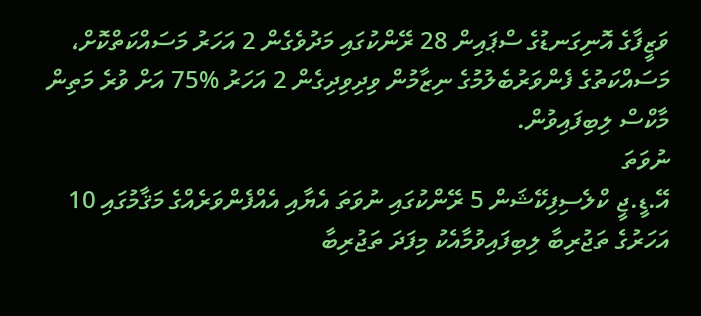ވަޒީފާގެ އޮނިގަނޑުގެ ސްޕައިން 28 ރޭންކުގައި މަދުވެގެން 2 އަހަރު މަސައްކަތްކޮށް، މަސައްކަތުގެ ފެންވަރުބެލުމުގެ ނިޒާމުން ވިދިވިދިގެން 2 އަހަރު %75 އަށް ވުރެ މަތިން މާކްސް ލިބިފައިވުން.
ނުވަތަ
އޭ.ޑީ.ޖީ ކްލެސިފިކޭޝަން 5 ރޭންކުގައި ނުވަތަ އެޔާއި އެއްފެންވަރެއްގެ މަޤާމުގައި 10 އަހަރުގެ ތަޖުރިބާ ލިބިފައިވުމާއެކު މިފަދަ ތަޖުރިބާ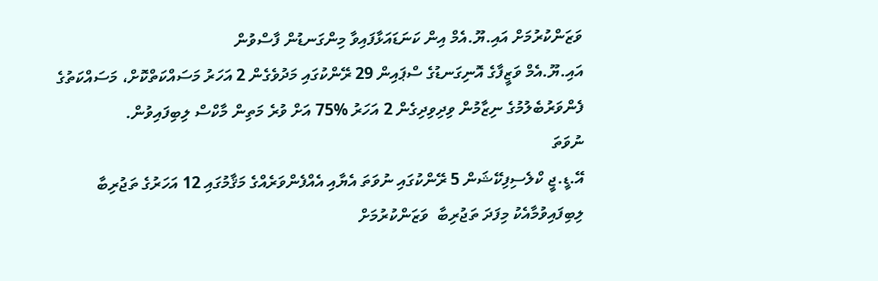ވަޒަންކުރުމަށް އައި.ޔޫ.އެމް އިން ކަނަޑައަޅާފައިވާ މިންގަނޑުން ފާސްވުން
އައި.ޔޫ.އެމް ވަޒީފާގެ އޮނިގަނޑުގެ ސްޕައިން 29 ރޭންކުގައި މަދުވެގެން 2 އަހަރު މަސައްކަތްކޮށް، މަސައްކަތުގެ ފެންވަރުބެލުމުގެ ނިޒާމުން ވިދިވިދިގެން 2 އަހަރު %75 އަށް ވުރެ މަތިން މާކްސް ލިބިފައިވުން.
ނުވަތަ
އޭ.ޑީ.ޖީ ކްލެސިފިކޭޝަން 5 ރޭންކުގައި ނުވަތަ އެޔާއި އެއްފެންވަރެއްގެ މަޤާމުގައި 12 އަހަރުގެ ތަޖުރިބާ ލިބިފައިވުމާއެކު މިފަދަ ތަޖުރިބާ  ވަޒަންކުރުމަށް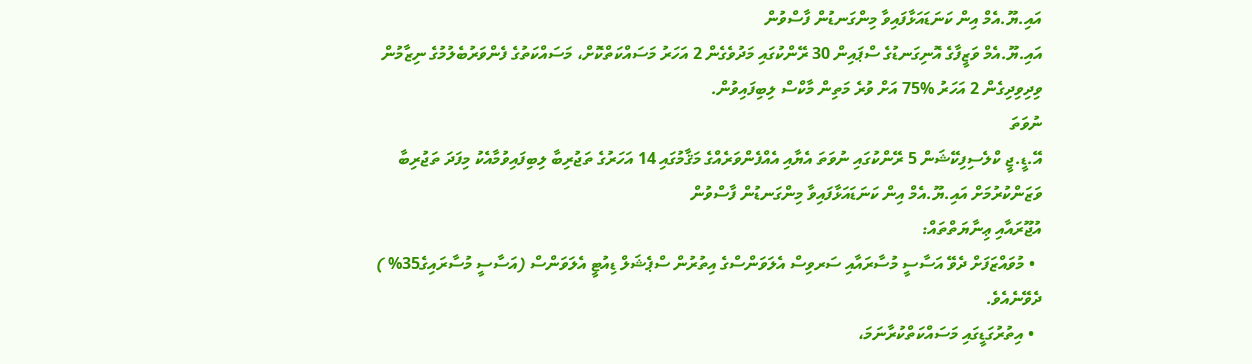އައި.ޔޫ.އެމް އިން ކަނަޑައަޅާފައިވާ މިންގަނޑުން ފާސްވުން
އައި.ޔޫ.އެމް ވަޒީފާގެ އޮނިގަނޑުގެ ސްޕައިން 30 ރޭންކުގައި މަދުވެގެން 2 އަހަރު މަސައްކަތްކޮށް، މަސައްކަތުގެ ފެންވަރުބެލުމުގެ ނިޒާމުން ވިދިވިދިގެން 2 އަހަރު %75 އަށް ވުރެ މަތިން މާކްސް ލިބިފައިވުން.
ނުވަތަ
އޭ.ޑީ.ޖީ ކްލެސިފިކޭޝަން 5 ރޭންކުގައި ނުވަތަ އެޔާއި އެއްފެންވަރެއްގެ މަޤާމުގައި 14 އަހަރުގެ ތަޖުރިބާ ލިބިފައިވުމާއެކު މިފަދަ ތަޖުރިބާ  ވަޒަންކުރުމަށް އައި.ޔޫ.އެމް އިން ކަނަޑައަޅާފައިވާ މިންގަނޑުން ފާސްވުން
އުޖޫރައާއި ޢިނާޔަތްތައް:
  • މުވައްޒަފަށް ދެވޭ އަސާސީ މުސާރައާއި ސަރވިސް އެލަވަންސްގެ އިތުރުން ސްޕެޝަލް ޑިއުޓީ އެލަވަންސް (އަސާސީ މުސާރައިގެ35% ) ދެވޭނެއެވެ.
  • އިތުރުގަޑީގައި މަސައްކަތްކުރާނަމަ،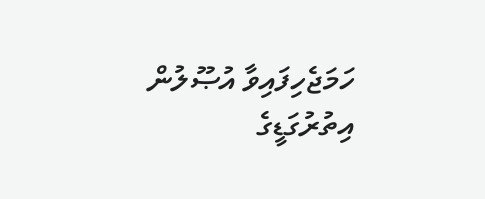ހަމަޖެހިފައިވާ އުޞޫލުން އިތުރުގަޑީގެ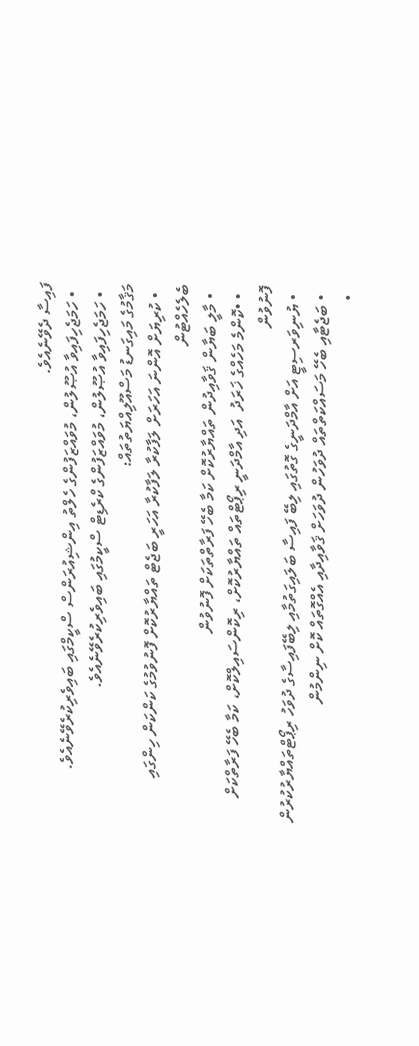ފައިސާ ދެވޭނެއެވެ.
  • ހަމަޖެހިފައިވާ އުޞޫލުން، މުވައްޒަފުންގެ ހެލްތު އިންޝިއުރަންސް ސްކީމްގައި ބައިވެރިކުރެވޭނެއެވެ.
  • ހަމަޖެހިފައިވާ އުޞޫލުން، މުވައްޒަފުންގެ ކްރެޑިޓް ސްކީމުގައި ބައިވެރިކުރެވޭނެއެވެ.
މަޤާމުގެ މައިގަނޑު މަސްއޫލިއްޔަތުތައް:
  • ކުރިޔަށް އޮންނަ އަހަރަށް ލަފާކުރާ ލަފާކުރާ އަހަރީ ބަޖެޓް ތައްޔާރުކޮށް ފޮނުވުމުގެ ކަންކަން ހިންގައި ބެލެހެއްޓުން
  • މާލީ ބަޔާން ޤަވާއިދުން ތައްޔާރުކޮށް ކަމާ ބެހޭ ފަރާތްތަކަށް ފޮނުވުން
  • •ކޮންމެ މަހެއްގެ ޚަރަދު  އަދި އާމްދަނީ ރިޕޯޓްތައް ތައްޔާރުކޮށް، ރިކޮންސައިލްކޮށް، ކަމާ ބެހޭ ފަރާތްކަށް ފޮނުވުން
  • ޔުނިވަރސިޓީ އަށް އާމްދަނީގެ ގޮތުގައި ލިބޭ ފައިސާ ބަލައިގަތުމާއި ލިބޭފައިސާގެ ދުވަހު ރިޕޯޓްތައްޔާރުކުރުން
  • ބަޖެޓާއި ބެހޭ މަސައްކަތްތައް ދުވަހުން ދުވަހަށް ޤަވާއިދާއި އެއްގޮތައް ކޮށް ނިންމުން
  •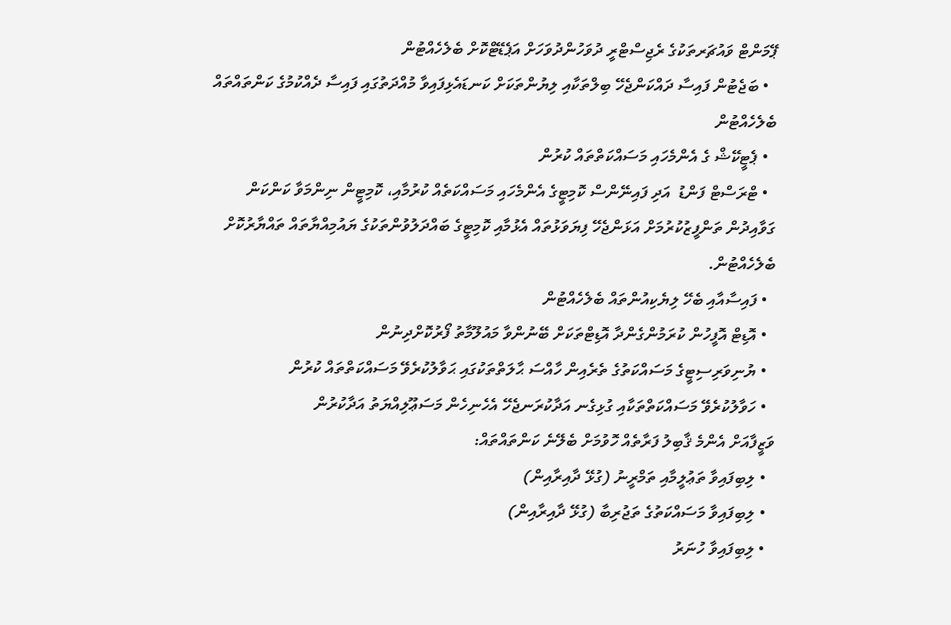ޕޭމަންޓް ވައުޗަރތަކުގެ ރެޖިސްޓްރީ ދުވަހުންދުވަހަށް އަޕެޑޭޓްކޮށް ބެލެހެއްޓުން
  • ބަޖެޓުން ފައިސާ ދައްކަންޖެހޭ ބިލްތަކާއި ލިޔުންތަކަށް ކަނޑައެޅިފައިވާ މުއްދަތުގައި ފައިސާ ދެއްކުމުގެ ކަންތައްތައް ބެލެހެއްޓުން
  • ޕެޓީކޭޝް ގެ އެންމެހައި މަސައްކަތްތައް ކުރުން
  • ޓްރަސްޓް ފަންޑު  އަދި ފައިނޭންސް ކޮމިޓީގެ އެންމެހައި މަސައްކަތެއް ކުރުމާއި، ކޮމިޓީން ނިންމަވާ ކަންކަން ގަވާއިދުން ތަންފީޒުކުރުމަށް އަޅަންޖެހޭ ފިޔަވަޅުތައް އެޅުމާއި ކޮމިޓީގެ ބައްދަލުވުންތަކުގެ ޔައުމިއްޔާތައް ތައްޔާރުކޮށް ބެލެހެއްޓުން.
  • ފައިސާއާއި ބެހޭ ލިޔެކިއުންތައް ބެލެހެއްޓުން
  • އޮޑިޓް އޮފީހުން ކުރަމުންގެންދާ އޮޑިޓްތަކަށް ބޭނުންވާ މައުލޫމާތު ފޯރުކޮށްދިނުން
  • ޔުނިވަރިސިޓީގެ މަސައްކަތުގެ ތެރެއިން ހާއްސަ ޙާލަތްތަކުގައި ޙަވާލުކުރެވޭ މަސައްކަތްތައް ކުރުން
  • ހަވާލުކުރެވޭ މަސައްކަތްތަކާއި ގުޅިގެނ އަދާކުރަނޖެހޭ އެހެނިހެން މަސަޢޫލިއްޔަތު އަދާކުރުން
ވަޒީފާއަށް އެންމެ ޤާބިލު ފަރާތެއް ހޮވުމަށް ބެލޭނެ ކަންތައްތައް:
  • ލިބިފައިވާ ތަޢުލީމާއި ތަމްރީނު (ގުޅޭ ދާއިރާއިން)
  • ލިބިފައިވާ މަސައްކަތުގެ ތަޖުރިބާ (ގުޅޭ ދާއިރާއިން)
  • ލިބިފައިވާ ހުނަރު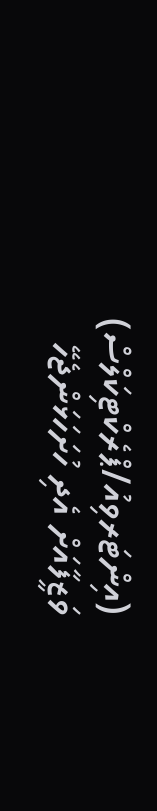(އިންޓަރވިއު/ޕްރެކްޓިކަލްސް)
ވަޒީފާއަށް އެދި ހުށަހަޅަންޖެހޭ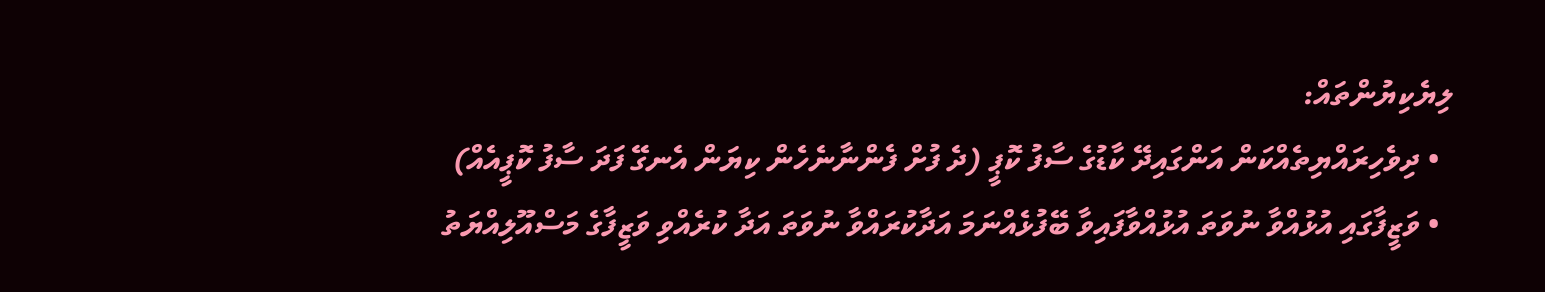ލިޔެކިޔުންތައް:
  • ދިވެހިރައްޔިތެއްކަން އަންގައިދޭ ކާޑުގެ ސާފު ކޮޕީ (ދެ ފުށް ފެންނާނެހެން ކިޔަން އެނގޭ ފަދަ ސާފު ކޮޕީއެއް)
  • ވަޒީފާގައި އުޅުއްވާ ނުވަތަ އުޅުއްވާފައިވާ ބޭފުޅެއްނަމަ އަދާކުރައްވާ ނުވަތަ އަދާ ކުރެއްވި ވަޒީފާގެ މަސްއޫލިއްޔަތު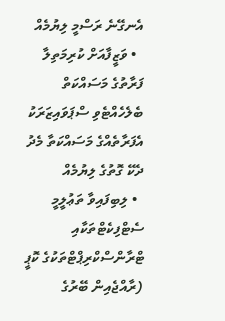އެނގޭނެ ރަސްމީ ލިޔުމެއް
  • ވަޒީފާއަށް ކުރިމަތިލާ ފަރާތުގެ މަސައްކަތް ބެލެހެއްޓެވި ސްޕަވައިޒަރަކު އެފަރާތެއްގެ މަސައްކަތާ މެދު ދެކޭ ގޮތުގެ ލިޔުމެއް
  • ލިބިފައިވާ ތަޢުލީމީ ސެޓްފިކެޓްތަކާއި ޓްރާންސްކްރިޕްޓްތަކުގެ ކޮޕީ (ރާއްޖެއިން ބޭރުގެ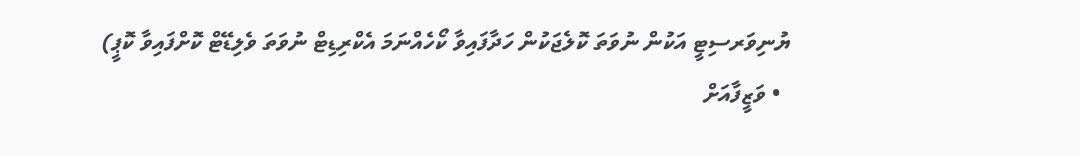ޔުނިވަރސިޓީ އަކުން ނުވަތަ ކޮލެޖަކުން ހަދާފައިވާ ކޯހެއްނަމަ އެކްރިޑިޓް ނުވަތަ ވެލިޑޭޓް ކޮށްފައިވާ ކޮޕީ)
  • ވަޒީފާއަށް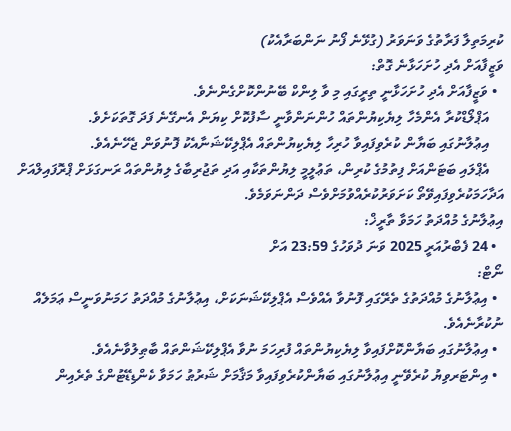ކުރިމަތިލާ ފަރާތުގެ ވަނަވަރު (ގުޅޭނެ ފޯނު ނަންބަރާއެކު)
ވަޒީފާއަށް އެދި ހުށަހަޅާނެ ގޮތް:
  • ވަޒީފާއަށް އެދި ހުށަހަޅާނީ ތިރީގައި މި ވާ ލިންކް ބޭނުންކޮށްގެންނެވެ.
    އަޕްލޯޑްކުރާ އެންމެހާ ލިޔެކިޔުންތައް ހުންނަންވާނީ ސާފުކޮށް ކިޔަން އެނގޭނެ ފަދަ ގޮތަކަށެވެ.
    އިޢުލާނުގައި ބަޔާން ކުރެވިފައިވާ ހުރިހާ ލިޔެކިޔުންތައް އެޕްލިކޭޝަނާއެކު ފޮނުވަން ޖެހޭނެއެވެ.
    އެޕްލައި ބަޓަންއަށް ފިތުމުގެ ކުރިން، ތަޢުލީމީ ލިޔުންތަކާއި އަދި ތަޖުރިބާގެ ލިޔުންތައް ރަނގަޅަށް ޕްރޮފައިލްއަށް އަދާހަމަކުރެވިފައިވޭތޯ ކަށަވަރުކުރެއްވުމަށްވެސް ދަންނަވަމެވެ.
އިޢުލާނުގެ މުއްދަތު ހަމަވާ ތާރީޚް:
  • 24 ފެބްރުއަރީ 2025 ވަނަ ދުވަހުގެ 23:59 އަށް
ނޯޓް:
  • އިޢުލާނުގެ މުއްދަތުގެ ތެރޭގައި ފޮނުވާ އެއްވެސް އެޕްލިކޭޝަނަކަށް، އިޢުލާނުގެ މުއްދަތު ހަމަނުވަނީސް ޢަމަލެއް ނުކުރާނެއެވެ.
  • އިޢުލާނުގައި ބަޔާންކޮށްފައިވާ ލިޔެކިޔުންތައް ފުރިހަމަ ނުވާ އެޕްލިކޭޝަންތައް ބާޠިލުވާނެއެވެ.
  • އިންޓަރވިޔު ކުރެވޭނީ އިޢުލާނުގައި ބަޔާންކުރެވިފައިވާ މަޤާމަށް ޝަރުޠު ހަމަވާ ކެންޑިޑޭޓުންގެ ތެރެއިން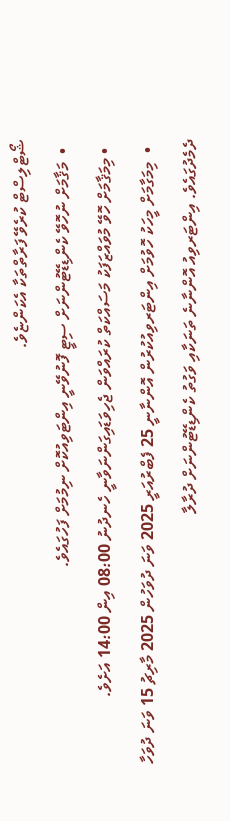ޝޯޓްލިސްޓް ކުރެވޭ ފަރާތްތަކާ އެކަންޏެވެ.
  •  މަޤާމަށް ނުހޮވޭ ކެންޑިޑޭޓުންނަށް ސިޓީ ފޮނުވޭނީ އިންޓަވިއުކޮށް ނިމުމަށް ފަހުގައެވެ.
  • މިމަޤާމަށް ހޮވޭ މުވައްޒަފަކު މަސައްކަތް ކުރައްވަން ޖެހިވަޑައިގަންނަވާނީ ހެނދުނު 08:00 އިން 14:00 އަށެވެ.
  •  މިމަގާމަށް މީހަކު ހޮވުމަށް އިންޓަރވިއުކުރުން އޮންނާނީ 25 ފެބްރުއަރީ 2025 ވަނަ ދުވަހުން 2025 މާރިޗު 15 ވަނަ ދުވަހާ ދެމެދުގައެވެ. އިންޓަރވިއު އޮންނާނެ ތަނަކާއި ވަގުތު ކެންޑިޑޭޓުންނަށް ދުރާލާ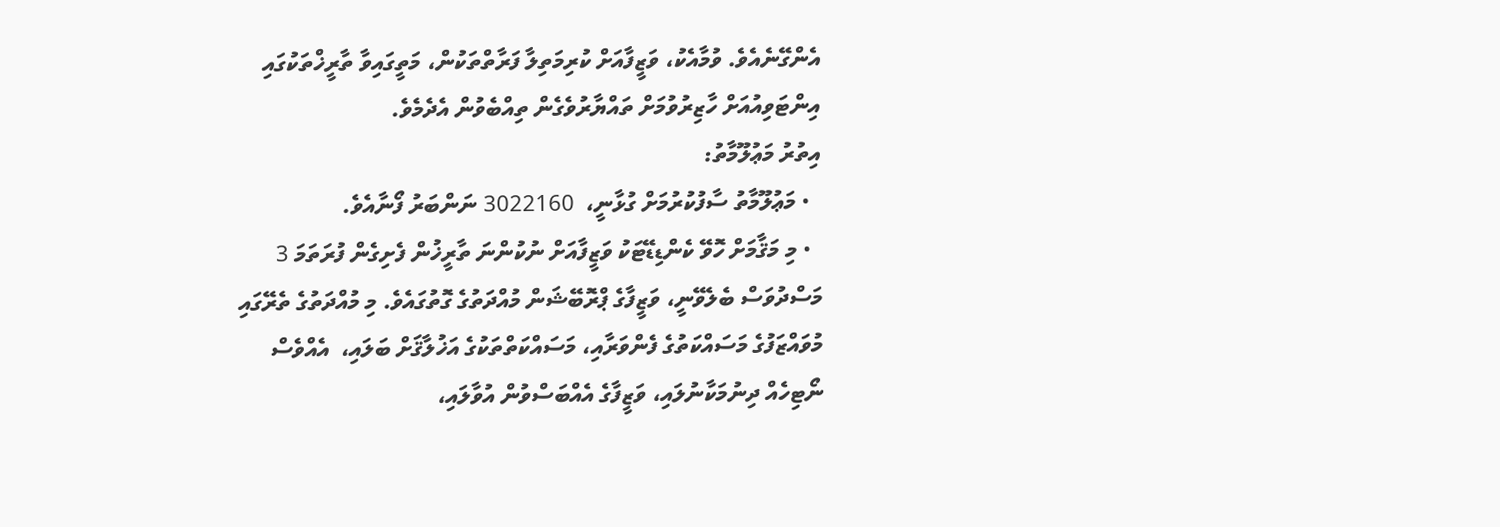އެންގޭނެއެވެ. ވުމާއެކު، ވަޒީފާއަށް ކުރިމަތިލާ ފަރާތްތަކުން، މަތީގައިވާ ތާރީޚްތަކުގައި އިންޓަވިއުއަށް ހާޒިރުވުމަށް ތައްޔާރުވެގެން ތިއްބެވުން އެދެމެވެ.
އިތުރު މަޢުލޫމާތު:
  • މަޢުލޫމާތު ސާފުކުރުމަށް ގުޅާނީ،  3022160 ނަންބަރު ފޯނާއެވެ.
  • މި މަޤާމަށް ހޮވޭ ކެންޑިޑޭޓަކު ވަޒީފާއަށް ނުކުންނަ ތާރީޚުން ފެށިގެން ފުރަތަމަ 3 މަސްދުވަސް ބެލެވޭނީ، ވަޒީފާގެ ޕްރޮބޭޝަން މުއްދަތުގެ ގޮތުގައެވެ. މި މުއްދަތުގެ ތެރޭގައި މުވައްޒަފުގެ މަސައްކަތުގެ ފެންވަރާއި، މަސައްކަތްތަކުގެ އަޚުލާޤަށް ބަލައި،  އެއްވެސް ނޯޓިހެއް ދިނުމަކާނުލައި، ވަޒީފާގެ އެއްބަސްވުން އުވާލައި،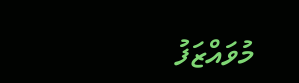މުވައްޒަފު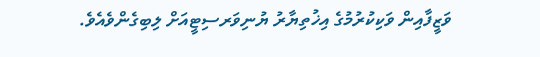ވަޒީފާއިން ވަކިކުރުމުގެ އިޚުތިޔާރު ޔުނިވަރސިޓީއަށް ލިބިގެންވެއެވެ.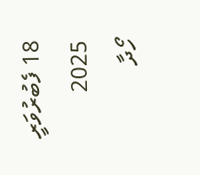18 ފެބުރުވަރީ 2025
ހޯދާ